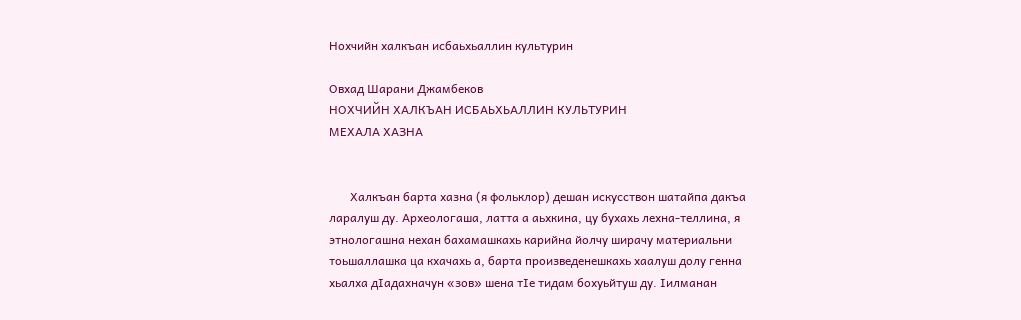Нохчийн халкъан исбаьхьаллин культурин

Овхад Шарани Джамбеков
НОХЧИЙН ХАЛКЪАН ИСБАЬХЬАЛЛИН КУЛЬТУРИН
МЕХАЛА ХАЗНА


       Халкъан барта хазна (я фольклор) дешан искусствон шатайпа дакъа ларалуш ду. Археологаша, латта а аьхкина, цу бухахь лехна-теллина, я этнологашна нехан бахамашкахь карийна йолчу ширачу материальни тоьшаллашка ца кхачахь а, барта произведенешкахь хаалуш долу генна хьалха дIадахначун «зов» шена тIе тидам бохуьйтуш ду. Iилманан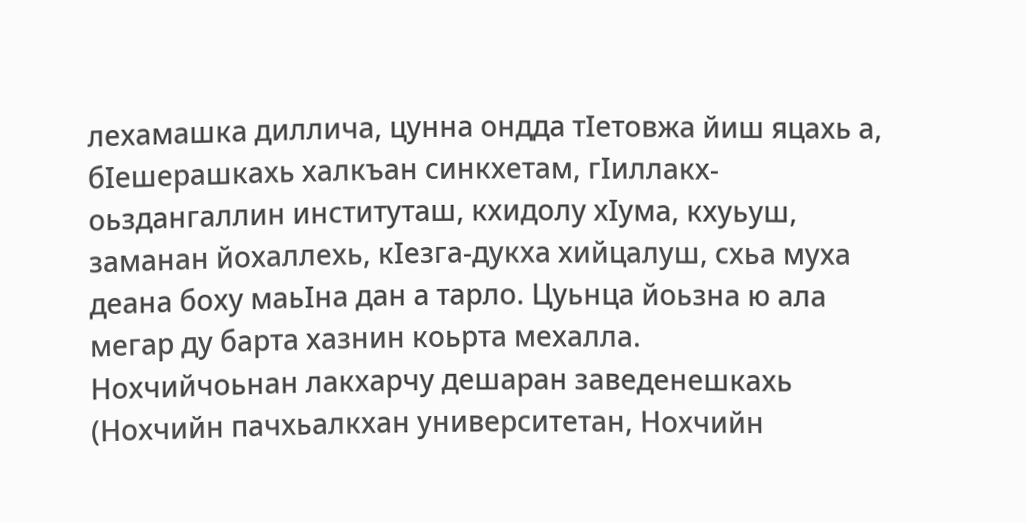лехамашка диллича, цунна ондда тIетовжа йиш яцахь а, бIешерашкахь халкъан синкхетам, гIиллакх-оьздангаллин институташ, кхидолу хIума, кхуьуш, заманан йохаллехь, кIезга-дукха хийцалуш, схьа муха деана боху маьIна дан а тарло. Цуьнца йоьзна ю ала мегар ду барта хазнин коьрта мехалла.
Нохчийчоьнан лакхарчу дешаран заведенешкахь (Нохчийн пачхьалкхан университетан, Нохчийн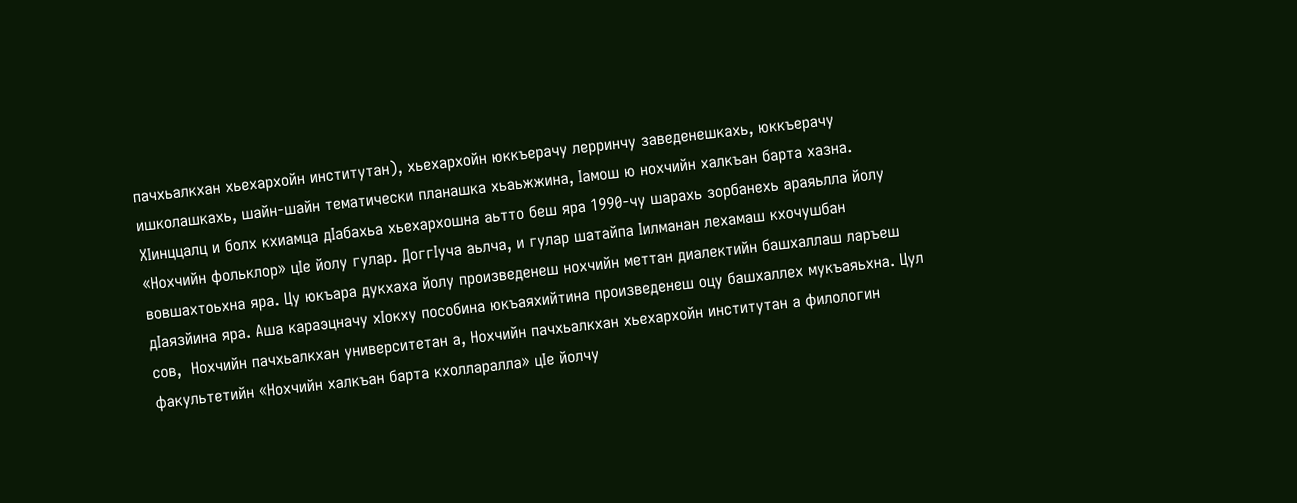пачхьалкхан хьехархойн институтан), хьехархойн юккъерачу лерринчу заведенешкахь, юккъерачу ишколашкахь, шайн-шайн тематически планашка хьаьжжина, Iамош ю нохчийн халкъан барта хазна. ХIинццалц и болх кхиамца дIабахьа хьехархошна аьтто беш яра 1990-чу шарахь зорбанехь араяьлла йолу «Нохчийн фольклор» цIе йолу гулар. ДоггIуча аьлча, и гулар шатайпа Iилманан лехамаш кхочушбан вовшахтоьхна яра. Цу юкъара дукхаха йолу произведенеш нохчийн меттан диалектийн башхаллаш ларъеш дIаязйина яра. Аша караэцначу хIокху пособина юкъаяхийтина произведенеш оцу башхаллех мукъаяьхна. Цул сов,  Нохчийн пачхьалкхан университетан а, Нохчийн пачхьалкхан хьехархойн институтан а филологин факультетийн «Нохчийн халкъан барта кхолларалла» цIе йолчу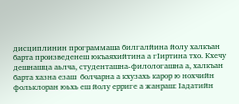дисциплинин программаша билгалйина йолу халкъан барта произведенеш юкъаяхийтина а гIиртина тхо. Кхечу дешнашца аьлча, студенташна-филологашна а, халкъан барта хазна езаш  болчарна а кхузахь карор ю нохчийн фольклоран юьхь еш йолу ерриге а жанраш: Iадатийн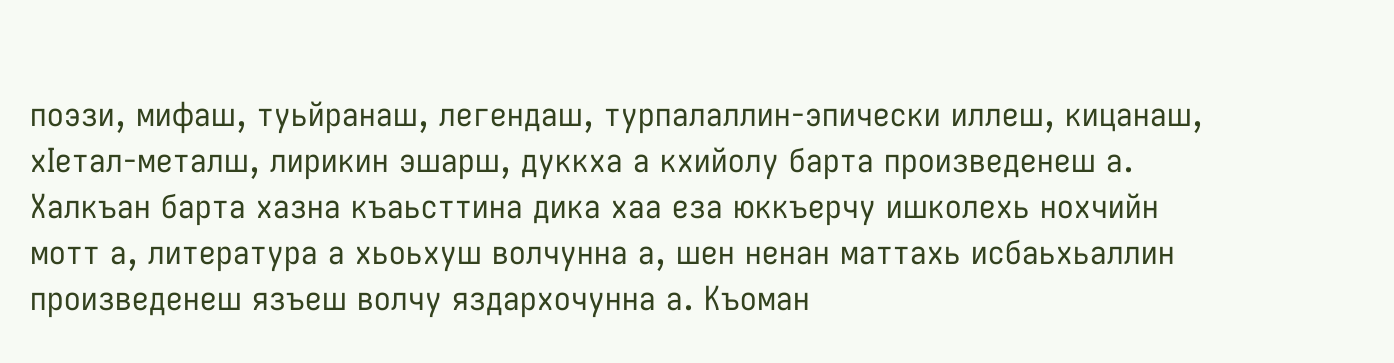поэзи, мифаш, туьйранаш, легендаш, турпалаллин-эпически иллеш, кицанаш, хIетал-металш, лирикин эшарш, дуккха а кхийолу барта произведенеш а.
Халкъан барта хазна къаьсттина дика хаа еза юккъерчу ишколехь нохчийн мотт а, литература а хьоьхуш волчунна а, шен ненан маттахь исбаьхьаллин произведенеш язъеш волчу яздархочунна а. Къоман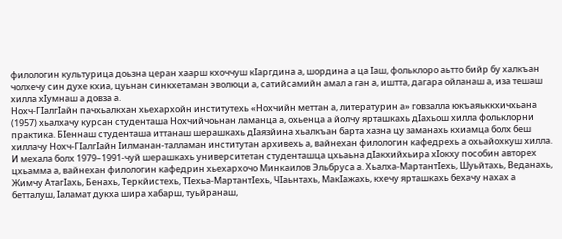филологин культурица доьзна церан хаарш кхоччуш кIаргдина а, шордина а ца Iаш, фольклоро аьтто бийр бу халкъан чолхечу син духе кхиа, цуьнан синкхетаман эволюци а, сатийсамийн амал а ган а, иштта, дагара ойланаш а, иза тешаш хилла хIумнаш а довза а.
Нохч-ГIалгIайн пачхьалкхан хьехархойн институтехь «Нохчийн меттан а, литературин а» говзалла юкъаяьккхичхьана (1957) хьалхачу курсан студенташа Нохчийчоьнан ламанца а, охьенца а йолчу ярташкахь дIахьош хилла фольклорни практика. БIеннаш студенташа иттанаш шерашкахь дIаязйина хьалкъан барта хазна цу заманахь кхиамца болх беш хиллачу Нохч-ГIалгIайн Iилманан-талламан институтан архивехь а, вайнехан филологин кафедрехь а охьайохкуш хилла. И мехала болх 1979–1991-чуй шерашкахь университетан студенташца цхьаьна дIакхийхьира хIокху пособин авторех цхьамма а, вайнехан филологин кафедрин хьехархочо Минкаилов Эльбруса а. Хьалха-МартантIехь, Шуьйтахь, Веданахь, Жимчу АтагIахь, Бенахь, Теркйистехь, ТIехьа-МартантIехь, ЧIаьнтахь, МакIажахь, кхечу ярташкахь бехачу нахах а бетталуш, Iаламат дукха шира хабарш, туьйранаш,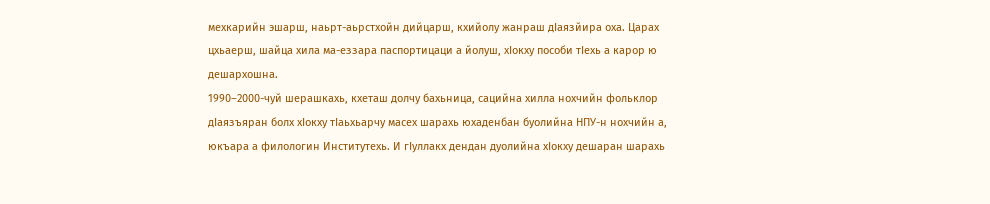мехкарийн эшарш, наьрт-аьрстхойн дийцарш, кхийолу жанраш дIаязйира оха. Царах цхьаерш, шайца хила ма-еззара паспортицаци а йолуш, хIокху пособи тIехь а карор ю дешархошна.
1990–2000-чуй шерашкахь, кхеташ долчу бахьница, сацийна хилла нохчийн фольклор дIаязъяран болх хIокху тIаьхьарчу масех шарахь юхаденбан буолийна НПУ-н нохчийн а, юкъара а филологин Институтехь. И гIуллакх дендан дуолийна хIокху дешаран шарахь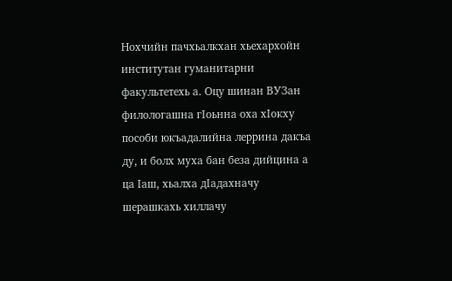Нохчийн пачхьалкхан хьехархойн институтан гуманитарни факультетехь а. Оцу шинан ВУЗан филологашна гIоьнна оха хIокху пособи юкъадалийна леррина дакъа ду, и болх муха бан беза дийцина а ца Iаш, хьалха дIадахначу шерашкахь хиллачу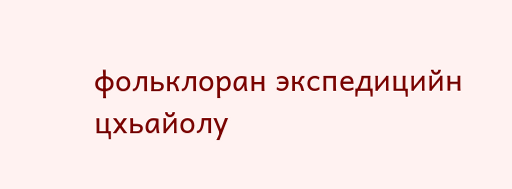фольклоран экспедицийн цхьайолу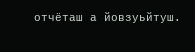отчёташ а йовзуьйтуш.